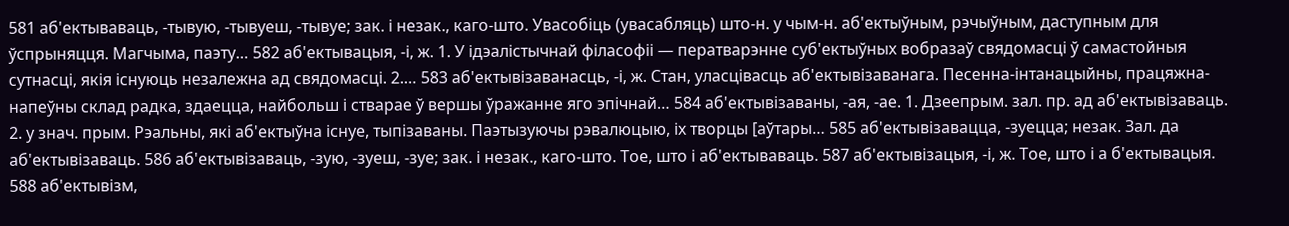581 аб'ектываваць, -тывую, -тывуеш, -тывуе; зак. і незак., каго-што. Увасобіць (увасабляць) што-н. у чым-н. аб'ектыўным, рэчыўным, даступным для ўспрыняцця. Магчыма, паэту… 582 аб'ектывацыя, -і, ж. 1. У ідэалістычнай філасофіі — ператварэнне суб'ектыўных вобразаў свядомасці ў самастойныя сутнасці, якія існуюць незалежна ад свядомасці. 2.… 583 аб'ектывізаванасць, -і, ж. Стан, уласцівасць аб'ектывізаванага. Песенна-інтанацыйны, працяжна-напеўны склад радка, здаецца, найбольш і стварае ў вершы ўражанне яго эпічнай… 584 аб'ектывізаваны, -ая, -ае. 1. Дзеепрым. зал. пр. ад аб'ектывізаваць. 2. у знач. прым. Рэальны, які аб'ектыўна існуе, тыпізаваны. Паэтызуючы рэвалюцыю, іх творцы [аўтары… 585 аб'ектывізавацца, -зуецца; незак. Зал. да аб'ектывізаваць. 586 аб'ектывізаваць, -зую, -зуеш, -зуе; зак. і незак., каго-што. Тое, што і аб'ектываваць. 587 аб'ектывізацыя, -і, ж. Тое, што і а б'ектывацыя. 588 аб'ектывізм,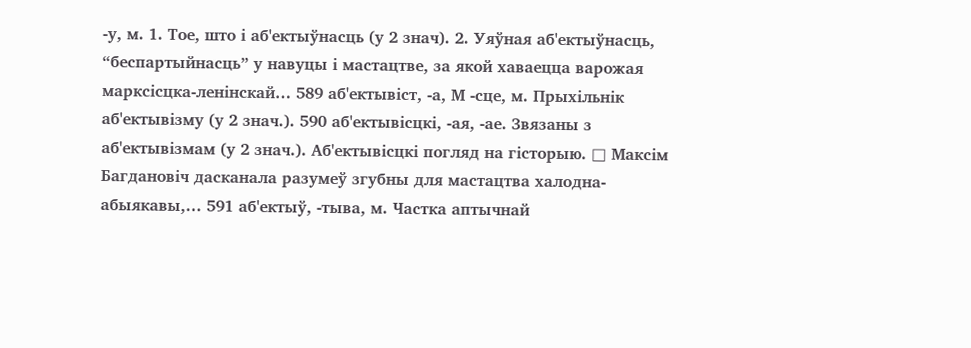-у, м. 1. Тое, што і аб'ектыўнасць (у 2 знач). 2. Уяўная аб'ектыўнасць, “беспартыйнасць” у навуцы і мастацтве, за якой хаваецца варожая марксісцка-ленінскай… 589 аб'ектывіст, -а, М -сце, м. Прыхільнік аб'ектывізму (у 2 знач.). 590 аб'ектывісцкі, -ая, -ае. Звязаны з аб'ектывізмам (у 2 знач.). Аб'ектывісцкі погляд на гісторыю. □ Максім Багдановіч дасканала разумеў згубны для мастацтва халодна-абыякавы,… 591 аб'ектыў, -тыва, м. Частка аптычнай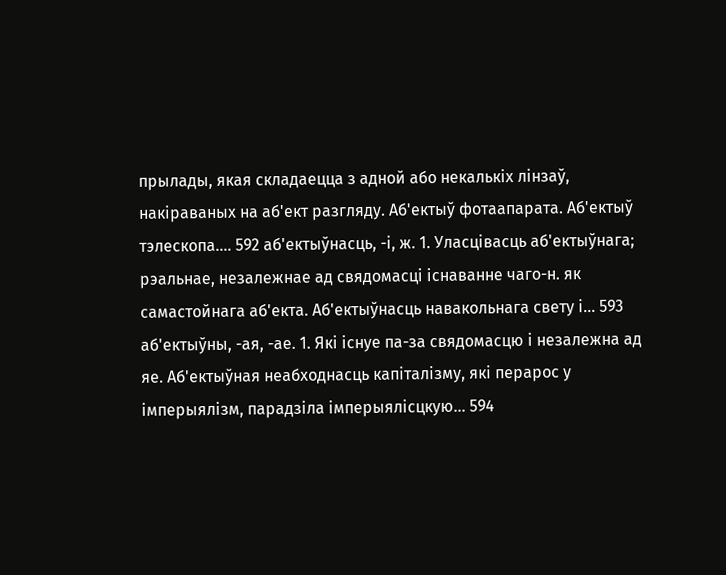прылады, якая складаецца з адной або некалькіх лінзаў, накіраваных на аб'ект разгляду. Аб'ектыў фотаапарата. Аб'ектыў тэлескопа.… 592 аб'ектыўнасць, -і, ж. 1. Уласцівасць аб'ектыўнага; рэальнае, незалежнае ад свядомасці існаванне чаго-н. як самастойнага аб'екта. Аб'ектыўнасць навакольнага свету і… 593 аб'ектыўны, -ая, -ае. 1. Які існуе па-за свядомасцю і незалежна ад яе. Аб'ектыўная неабходнасць капіталізму, які перарос у імперыялізм, парадзіла імперыялісцкую… 594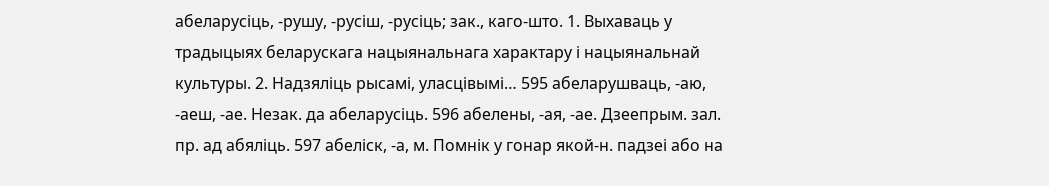абеларусіць, -рушу, -русіш, -русіць; зак., каго-што. 1. Выхаваць у традыцыях беларускага нацыянальнага характару і нацыянальнай культуры. 2. Надзяліць рысамі, уласцівымі… 595 абеларушваць, -аю, -аеш, -ае. Незак. да абеларусіць. 596 абелены, -ая, -ае. Дзеепрым. зал. пр. ад абяліць. 597 абеліск, -а, м. Помнік у гонар якой-н. падзеі або на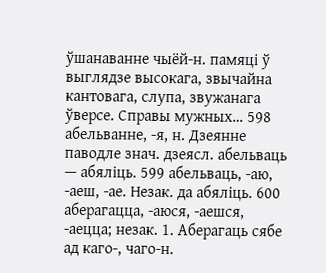ўшанаванне чыёй-н. памяці ў выглядзе высокага, звычайна кантовага, слупа, звужанага ўверсе. Справы мужных… 598 абельванне, -я, н. Дзеянне паводле знач. дзеясл. абельваць — абяліць. 599 абельваць, -аю, -аеш, -ае. Незак. да абяліць. 600 аберагацца, -аюся, -аешся, -аецца; незак. 1. Аберагаць сябе ад каго-, чаго-н.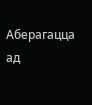Аберагацца ад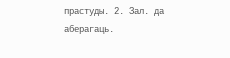прастуды. 2. Зал. да аберагаць.